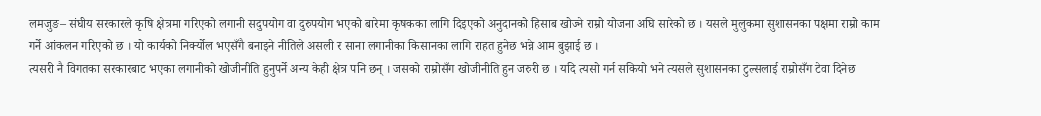लमजुङ– संघीय सरकारले कृषि क्षेत्रमा गरिएको लगानी सदुपयोग वा दुरुपयोग भएको बारेमा कृषकका लागि दिइएको अनुदानको हिसाब खोज्ने राम्रो योजना अघि सारेको छ । यसले मुलुकमा सुशासनका पक्षमा राम्रो काम गर्ने आंकलन गरिएको छ । यो कार्यको निर्क्योल भएसँगै बनाइने नीतिले असली र साना लगानीका किसानका लागि राहत हुनेछ भन्ने आम बुझाई छ ।
त्यसरी नै विगतका सरकारबाट भएका लगानीको खोजीनीति हुनुपर्ने अन्य केही क्षेत्र पनि छन् । जसको राम्रोसँग खोजीनीति हुन जरुरी छ । यदि त्यसो गर्न सकियो भने त्यसले सुशासनका टुल्सलाई राम्रोसँग टेवा दिनेछ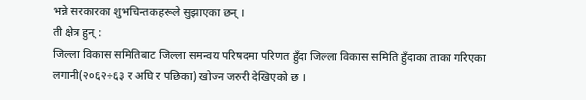भन्ने सरकारका शुभचिन्तकहरूले सुझाएका छन् ।
ती क्षेत्र हुन् :
जिल्ला विकास समितिबाट जिल्ला समन्वय परिषदमा परिणत हुँदा जिल्ला विकास समिति हुँदाका ताका गरिएका लगानी(२०६२÷६३ र अघि र पछिका) खोज्न जरुरी देखिएको छ ।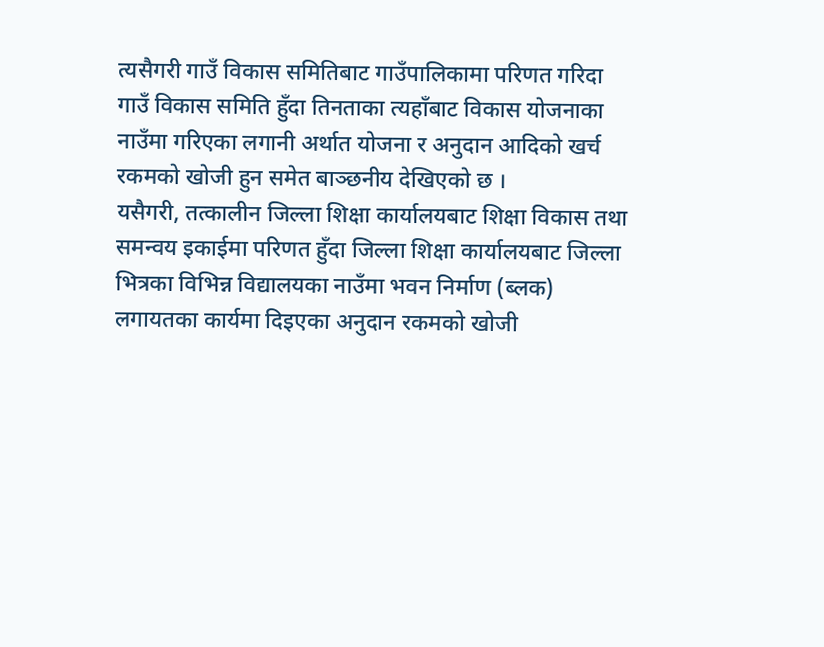त्यसैगरी गाउँ विकास समितिबाट गाउँपालिकामा परिणत गरिदा गाउँ विकास समिति हुँदा तिनताका त्यहाँबाट विकास योजनाका नाउँमा गरिएका लगानी अर्थात योजना र अनुदान आदिको खर्च रकमको खोजी हुन समेत बाञ्छनीय देखिएको छ ।
यसैगरी, तत्कालीन जिल्ला शिक्षा कार्यालयबाट शिक्षा विकास तथा समन्वय इकाईमा परिणत हुँदा जिल्ला शिक्षा कार्यालयबाट जिल्ला भित्रका विभिन्न विद्यालयका नाउँमा भवन निर्माण (ब्लक) लगायतका कार्यमा दिइएका अनुदान रकमको खोजी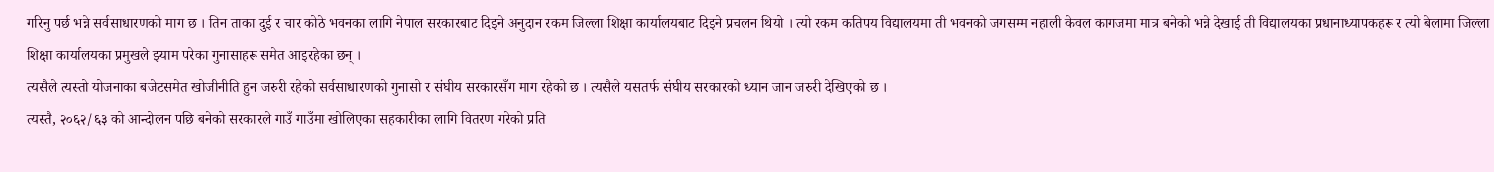गरिनु पर्छ भन्ने सर्वसाधारणको माग छ । तिन ताका दुई र चार कोठे भवनका लागि नेपाल सरकारबाट दिइने अनुदान रकम जिल्ला शिक्षा कार्यालयबाट दिइने प्रचलन थियो । त्यो रकम कतिपय विद्यालयमा ती भवनको जगसम्म नहाली केवल कागजमा मात्र बनेको भन्ने देखाई ती विद्यालयका प्रधानाध्यापकहरू र त्यो बेलामा जिल्ला शिक्षा कार्यालयका प्रमुखले झ्याम परेका गुनासाहरू समेत आइरहेका छन् ।
त्यसैले त्यस्तो योजनाका बजेटसमेत खोजीनीति हुन जरुरी रहेको सर्वसाधारणको गुनासो र संघीय सरकारसँग माग रहेको छ । त्यसैले यसतर्फ संघीय सरकारको ध्यान जान जरुरी देखिएको छ ।
त्यस्तै, २०६२/६३ को आन्दोलन पछि बनेको सरकारले गाउँ गाउँमा खोलिएका सहकारीका लागि वितरण गरेको प्रति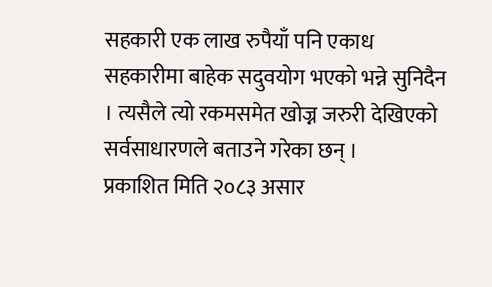सहकारी एक लाख रुपैयाँ पनि एकाध सहकारीमा बाहेक सदुवयोग भएको भन्ने सुनिदैन । त्यसैले त्यो रकमसमेत खोज्न जरुरी देखिएको सर्वसाधारणले बताउने गरेका छन् ।
प्रकाशित मिति २०८३ असार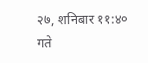२७, शनिबार ११:४० गते